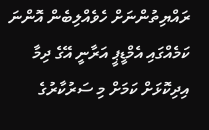ރައްޔިތުންނަށް ހެވެއްލިބެން އޮންނަ ކަމެއްގައި އެމްޑީޕީ އަރާނީ އޭގެ ދިމާ އިދިކޮޅަށް ކަމަށް މި ސަރުކާރުގެ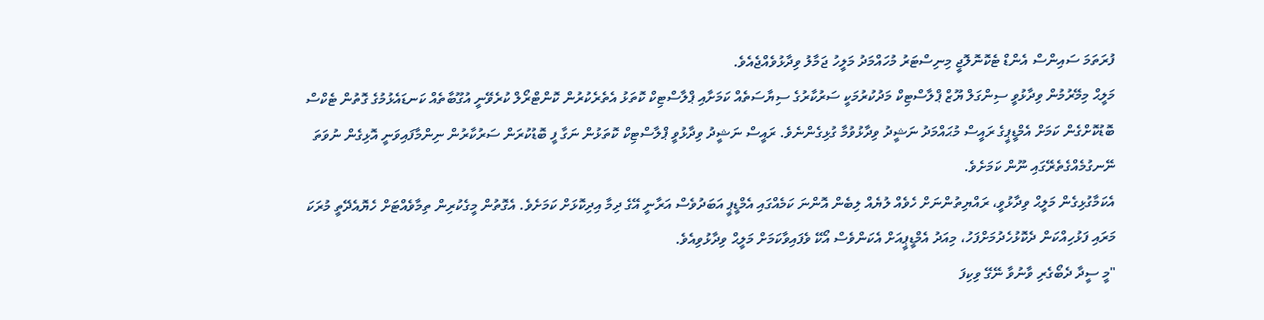ފުރަތަމަ ސައިންސް އެންޑް ޓެކޮނޮލޮޖީ މިނިސްޓަރު މުހައްމަދު މަލީހު ޖަމާލު ވިދާޅުވެއްޖެއެވެ.
މަލީޙް މިމޭރުމުން ވިދާޅުވީ ސިންގަލް ޔޫޒް ޕްލާސްޓިކް މަދުކުރުމަކީ ސަރުކާރުގެ ސިޔާސަތެއް ކަމަށާއި ޕްލާސްޓިކް ކޮތަޅު އެތެރެކުރުން ކޮންޓްރޯލް ކުރެވޭނީ އުގޫބާތެއް ކަނޑައެޅުމުގެ ގޮތުން ޓެކްސް ބޮޑުކޮށްގެން ކަމަށް އެމްޑީޕީގެ ރައީސް މުޙައްމަދު ނަޝީދު ވިދާޅުވުމާ ގުޅިގެންނެވެ. ރައީސް ނަޝީދު ވިދާޅުވީ ޕްލާސްޓިކް ކޮތަޅުން ނަގާ ފީ ބޮޑުކުރަން ސަރުކާރުން ނިންމާފައިވަނީ އޮޅިގެން ނުވަތަ ނޭނގުމެއްގެތެރޭގައި ނޫން ކަމަށެވެ.
އެކަމާގުޅިގެން މަލީޙް ވިދާޅުވީ، ރައްޔިތުންނަށް ހެވެއް ލުޔެއް ލިބެން އޮންނަ ކަމެއްގައި އެމްޑީޕީ އަބަދުވެސް އަރާނީ އޭގެ ދިމާ އިދިކޮޅަށް ކަމަށެވެ. އެގޮތުން މީގެކުރިން ތިމާވެއްޓަށް ހެޔޮއެދޭތީ މުރަކަ މަރައި ފަޅުހިއްކަން ދެކޮޅުހެދުމަށްފަހު، މިއަދު އެމްޑީޕީއަށް އެކަންވެސް އޯކޭ ވެފައިވާކަމަށް މަލީޙް ވިދާޅުވިއެވެ.
"މީ ސީދާ ދެބޯގެރި ވާނުވާ ނޭގޭ ވިކިފަ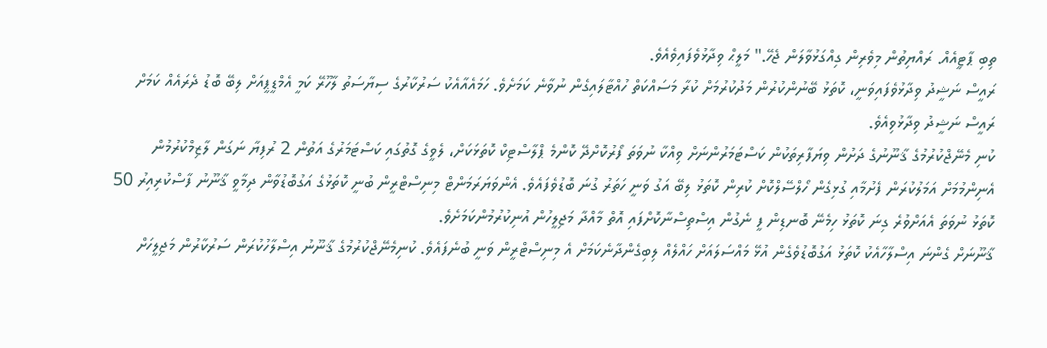ތިބި ޕާޓީއެއް. ރައްޔިތުން މިވެރިން ގިއްގަޅުވާލަން ޖެހޭ." މަލީޙް ވިދާޅުވެފައިވެއެވެ.
ރައީސް ނަޝީދު ވިދާޅުވެފައިވަނީ، ކޮތަޅު ބޭނުންކުރުން މަދުކުރުމަށް ކުރާ މަސައްކަތް ހުއްޓާލައިގެން ނުވާނެ ކަމަށެވެ. ހަމައެއާއެކު ސަރުކާރުގެ ސިޔާސަތު ލާހޫރޭ ކަމީ އެމްޑީޕީއަށް ލިބޭ ބޮޑު ދެރައެއް ކަމަށް ރައީސް ނަޝީދު ވިދާޅުވިއެވެ.
ކުނި މެނޭޖްކުރުމުގެ ޤާނޫނުގެ ދަށުން ވިޔަފާރިތަކުން ކަސްޓަމަރުންނަށް ވިއްކާ ނުވަތަ ފޯރުކޮށްދޭ ކޮންމެ ޕްލާސްޓިކް ކޮތަޅަކަށް، ލެވީގެ ގޮތުގައި ކަސްޓަމަރުގެ އަތުން 2 ރުފިޔާ ނަގަން ލާޒިމްކުރުމުން އެނިންމުމަށް އަމަލުކުރަން ފެށުމާއި ގުޅިގެން ހޯލްސޭލްކޮށް ކުރިން ކޮތަޅު ލިބޭ އަގު ވަނީ ހަތަރު ގުނަ ބޮޑުވެފައެވެ. އެންވަޔަރަމަންޓް މިނިސްޓްރީން ބުނީ ކޮތަޅުގެ އަގުބޮޑުވާން ދިމާވީ ޤާނޫނު ފާސްކުރިއިރު 50 ކޮތަޅު ނުވަތަ އެއަށްވުރެ ގިނަ ކޮތަޅު ހިމެނޭ ބޮނޑިން ފީ ނެގުން އިސްތިސްނާކޮށްފައި އޮތް މާއްދާ މަޖިލީހުން އުނިކުރުމުންކަމަށެވެ.
ޤާނޫނަށް ގެންނަ އިސްލާހާއެކު ކޮތަޅު އަގުބޮޑުވެގެން އުޅޭ މައްސަލައަށް ހައްލެއް ލިބިގެންދާނެކަމަށް އެ މިނިސްޓްރީން ވަނީ ބުނެފައެވެ. ކުނިމެނޭޖްކުރުމުގެ ޤާނޫނު އިސްލާހުކުރަން ސަރުކާރުން މަޖިލީހަށް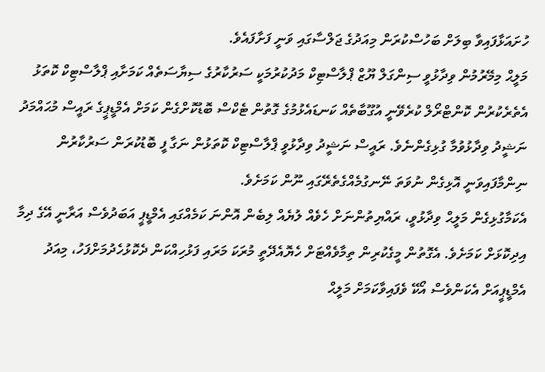ހުށައަޅާފައިވާ ބިލަށް ބަހުސްކުރަން މިއަދުގެ ޖަލްސާގައި ވަނީ ފަށާފައެވެ.
މަލީޙް މިމޭރުމުން ވިދާޅުވީ ސިންގަލް ޔޫޒް ޕްލާސްޓިކް މަދުކުރުމަކީ ސަރުކާރުގެ ސިޔާސަތެއް ކަމަށާއި ޕްލާސްޓިކް ކޮތަޅު އެތެރެކުރުން ކޮންޓްރޯލް ކުރެވޭނީ އުގޫބާތެއް ކަނޑައެޅުމުގެ ގޮތުން ޓެކްސް ބޮޑުކޮށްގެން ކަމަށް އެމްޑީޕީގެ ރައީސް މުޙައްމަދު ނަޝީދު ވިދާޅުވުމާ ގުޅިގެންނެވެ. ރައީސް ނަޝީދު ވިދާޅުވީ ޕްލާސްޓިކް ކޮތަޅުން ނަގާ ފީ ބޮޑުކުރަން ސަރުކާރުން ނިންމާފައިވަނީ އޮޅިގެން ނުވަތަ ނޭނގުމެއްގެތެރޭގައި ނޫން ކަމަށެވެ.
އެކަމާގުޅިގެން މަލީޙް ވިދާޅުވީ، ރައްޔިތުންނަށް ހެވެއް ލުޔެއް ލިބެން އޮންނަ ކަމެއްގައި އެމްޑީޕީ އަބަދުވެސް އަރާނީ އޭގެ ދިމާ އިދިކޮޅަށް ކަމަށެވެ. އެގޮތުން މީގެކުރިން ތިމާވެއްޓަށް ހެޔޮއެދޭތީ މުރަކަ މަރައި ފަޅުހިއްކަން ދެކޮޅުހެދުމަށްފަހު، މިއަދު އެމްޑީޕީއަށް އެކަންވެސް އޯކޭ ވެފައިވާކަމަށް މަލީޙް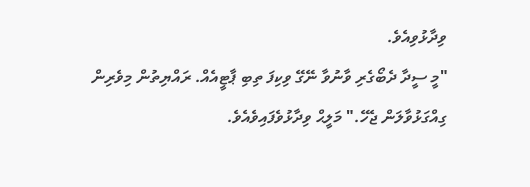ވިދާޅުވިއެވެ.
"މީ ސީދާ ދެބޯގެރި ވާނުވާ ނޭގޭ ވިކިފަ ތިބި ޕާޓީއެއް. ރައްޔިތުން މިވެރިން ގިއްގަޅުވާލަން ޖެހޭ." މަލީޙް ވިދާޅުވެފައިވެއެވެ.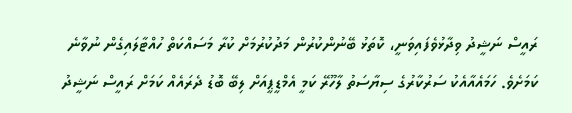ރައީސް ނަޝީދު ވިދާޅުވެފައިވަނީ، ކޮތަޅު ބޭނުންކުރުން މަދުކުރުމަށް ކުރާ މަސައްކަތް ހުއްޓާލައިގެން ނުވާނެ ކަމަށެވެ. ހަމައެއާއެކު ސަރުކާރުގެ ސިޔާސަތު ލާހޫރޭ ކަމީ އެމްޑީޕީއަށް ލިބޭ ބޮޑު ދެރައެއް ކަމަށް ރައީސް ނަޝީދު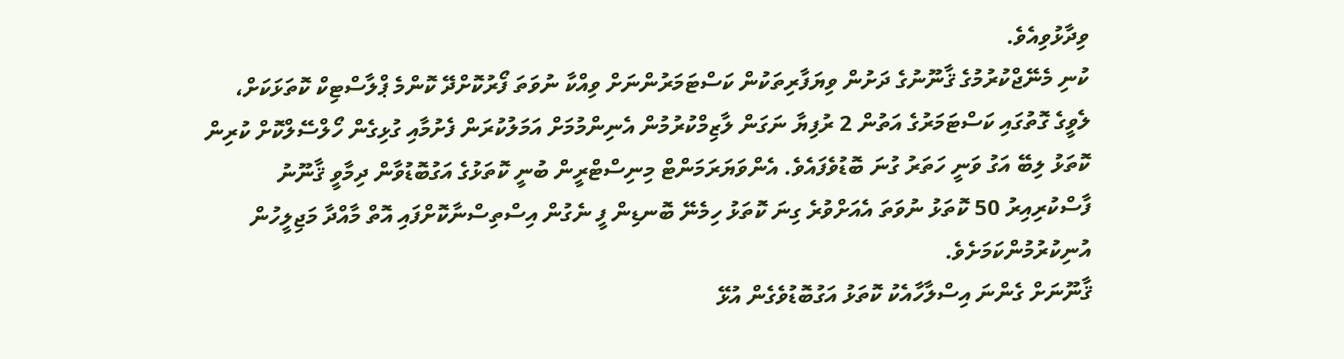ވިދާޅުވިއެވެ.
ކުނި މެނޭޖްކުރުމުގެ ޤާނޫނުގެ ދަށުން ވިޔަފާރިތަކުން ކަސްޓަމަރުންނަށް ވިއްކާ ނުވަތަ ފޯރުކޮށްދޭ ކޮންމެ ޕްލާސްޓިކް ކޮތަޅަކަށް، ލެވީގެ ގޮތުގައި ކަސްޓަމަރުގެ އަތުން 2 ރުފިޔާ ނަގަން ލާޒިމްކުރުމުން އެނިންމުމަށް އަމަލުކުރަން ފެށުމާއި ގުޅިގެން ހޯލްސޭލްކޮށް ކުރިން ކޮތަޅު ލިބޭ އަގު ވަނީ ހަތަރު ގުނަ ބޮޑުވެފައެވެ. އެންވަޔަރަމަންޓް މިނިސްޓްރީން ބުނީ ކޮތަޅުގެ އަގުބޮޑުވާން ދިމާވީ ޤާނޫނު ފާސްކުރިއިރު 50 ކޮތަޅު ނުވަތަ އެއަށްވުރެ ގިނަ ކޮތަޅު ހިމެނޭ ބޮނޑިން ފީ ނެގުން އިސްތިސްނާކޮށްފައި އޮތް މާއްދާ މަޖިލީހުން އުނިކުރުމުންކަމަށެވެ.
ޤާނޫނަށް ގެންނަ އިސްލާހާއެކު ކޮތަޅު އަގުބޮޑުވެގެން އުޅޭ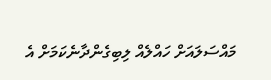މައްސަލައަށް ހައްލެއް ލިބިގެންދާނެކަމަށް އެ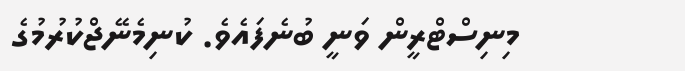މިނިސްޓްރީން ވަނީ ބުނެފައެވެ. ކުނިމެނޭޖްކުރުމުގެ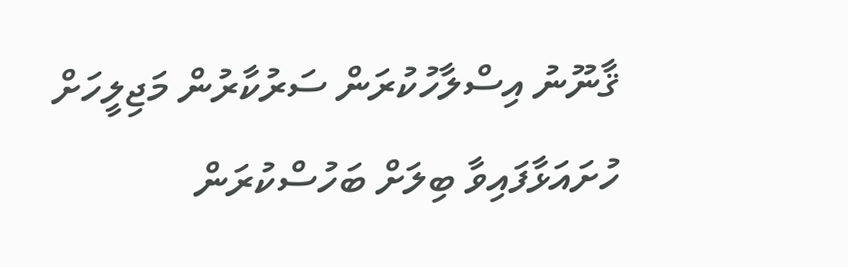ޤާނޫނު އިސްލާހުކުރަން ސަރުކާރުން މަޖިލީހަށް ހުށައަޅާފައިވާ ބިލަށް ބަހުސްކުރަން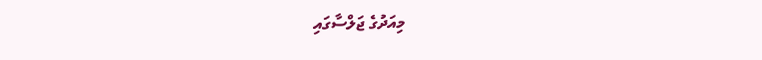މިއަދުގެ ޖަލްސާގައި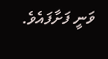ވަނީ ފަށާފައެވެ.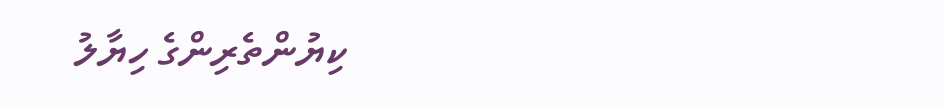ކިޔުންތެރިންގެ ހިޔާލު